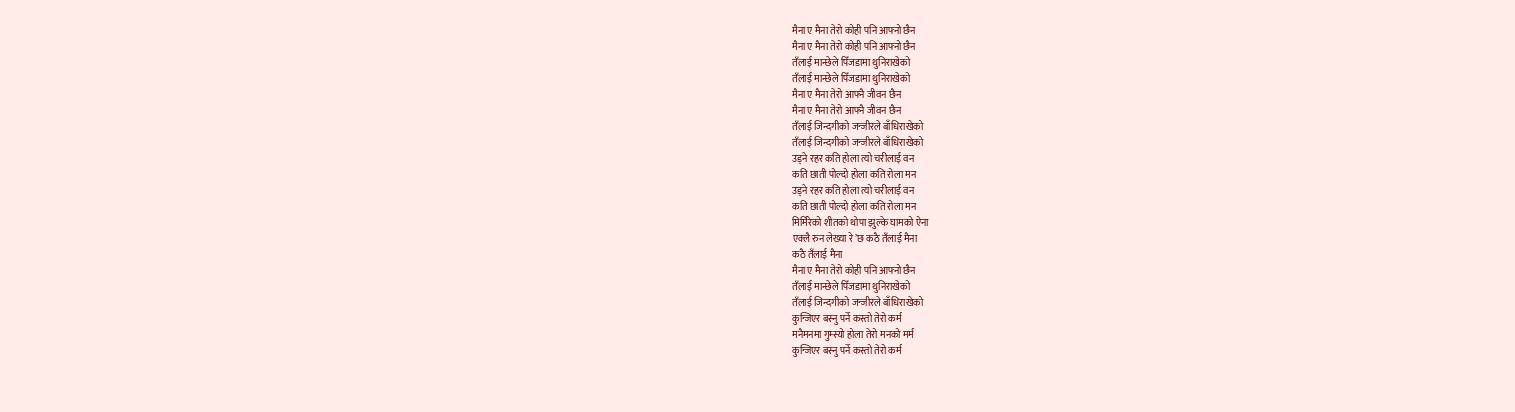मैना ए मैना तेरो कोही पनि आफ्नो छैन
मैना ए मैना तेरो कोही पनि आफ्नो छैन
तँलाई मान्छेले पिँजडामा थुनिराखेको
तँलाई मान्छेले पिँजडामा थुनिराखेको
मैना ए मैना तेरो आफ्नै जीवन छैन
मैना ए मैना तेरो आफ्नै जीवन छैन
तँलाई जिन्दगीको जन्जीरले बाँधिराखेको
तँलाई जिन्दगीको जन्जीरले बाँधिराखेको
उड्ने रहर कति होला त्यो चरीलाई वन
कति छाती पोल्दो होला कति रोला मन
उड्ने रहर कति होला त्यो चरीलाई वन
कति छाती पोल्दो होला कति रोला मन
मिर्मिरेको शीतको थोपा झुल्के घामको ऐना
एक्लै रुन लेख्या रे’छ कठै तँलाई मैना
कठै तँलाई मैना
मैना ए मैना तेरो कोही पनि आफ्नो छैन
तँलाई मान्छेले पिँजडामा थुनिराखेको
तँलाई जिन्दगीको जन्जीरले बाँधिराखेको
कुन्जिएर बस्नु पर्ने कस्तो तेरो कर्म
मनैमनमा गुम्स्यो होला तेरो मनको मर्म
कुन्जिएर बस्नु पर्ने कस्तो तेरो कर्म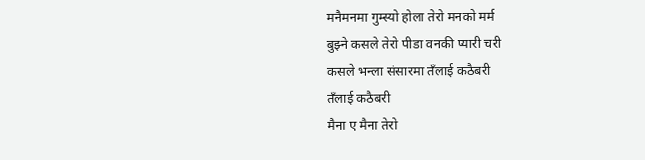मनैमनमा गुम्स्यो होला तेरो मनको मर्म
बुझ्ने कसले तेरो पीडा वनकी प्यारी चरी
कसले भन्ला संसारमा तँलाई कठैबरी
तँलाई कठैबरी
मैना ए मैना तेरो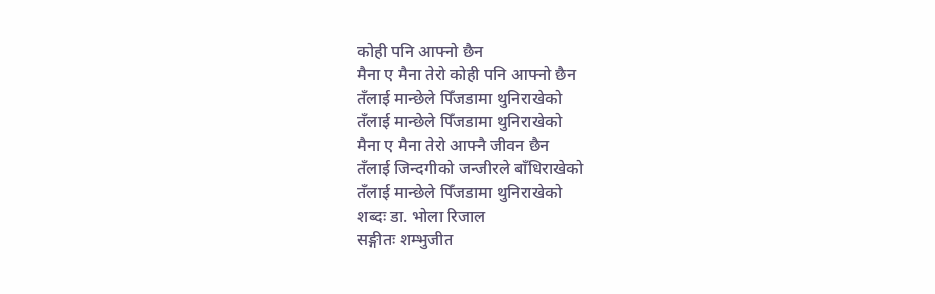कोही पनि आफ्नो छैन
मैना ए मैना तेरो कोही पनि आफ्नो छैन
तँलाई मान्छेले पिँजडामा थुनिराखेको
तँलाई मान्छेले पिँजडामा थुनिराखेको
मैना ए मैना तेरो आफ्नै जीवन छैन
तँलाई जिन्दगीको जन्जीरले बाँधिराखेको
तँलाई मान्छेले पिँजडामा थुनिराखेको
शब्दः डा. भोला रिजाल
सङ्गीतः शम्भुजीत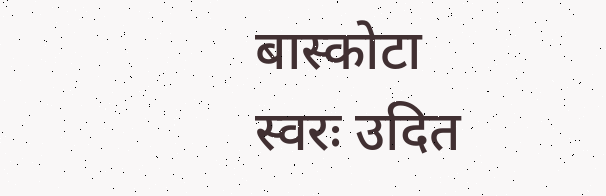बास्कोटा
स्वरः उदित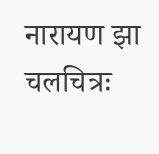नारायण झा
चलचित्रः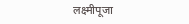लक्ष्मीपूजा